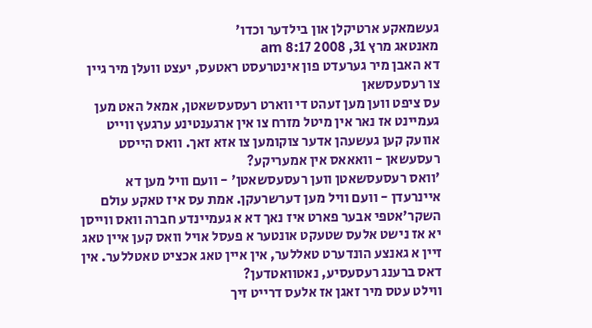געשמאקע ארטיקלן און בילדער וכדו'
מאנטאג מרץ 31, 2008 8:17 am
דא האבן מיר גערעדט פון אינטרעסט ראטעס, יעצט וועלן מיר גיין צו רעסעסשאן
עס ציפט ווען מען זעהט די ווארט רעסעסשאטן, אמאל האט מען געמיינט אז נאר אין מיטל מזרח צו אין ארגענטינע ערגעץ ווייט אוועק קען געשעהן אדער צוקומען צו אזא זאך. וואס הייסט רעסעשאן - וואאאס אין אמעריקע?
'וואס רעסעסשאטן ווען רעסעסשאטן' - וועם וויל מען דא איינרעדן - וועם וויל מען דערשרעקן. אמת עס איז טאקע עולם השקר'אטפי אבער פארט איז נאך דא א געמיינדע חברה וואס ווייסן יא אז נישט אלעס שטעקט אונטער א פעסל אויל וואס קען איין טאג זיין א גאנצע הונדערט טאללער, אין איין טאג אכציט טאטללער. אין דאס ברענג רעסעסיע, נאטוואטדען?
ווילט עטס מיר זאגן אז אלעס דרייט זיך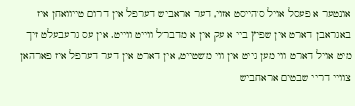אונטער א פעסל אויל ס'הייסט אזוי, דער אראביש דערפל אין דרום טייוואחן איז באגראבן דארט אין שפיץ ביי א עק אין א מדבר'ל ווייט ווייט. אין עס גרעבעלט זיך מיט אויל דארט ווי מען גייט אין ווי מ'שטייט, אין דארט אין דער דערפל איז פארהאן צוויי דריי שבטים אראחביש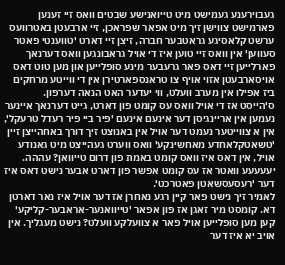געבוירענע געמישט מיט טייואנישע שבטים וואס זיי זענען פארמישט צווישן זיך מיט אפאר שפראכן, זיי ארבעטן באטרוועס ערשט קלאסיגע גראטבער חברה, זיצן זיי דארט 'טווענטי פאטר סעווען' אין וואס זיי טוען איז די אויל גראבונגען וואס דערנאך פארלייען זיי דאס פאר גרעבער מינע סופלייען און מען טוט דאס אויסארבעטן אזוי אויף צו טראנספארטירן אין די ווייטע מרחקים ביז אפילו אין מערב וועלט, ווי יעדער האט הנאה דערפון.
ס'הייסט אז די אויל וואס עס קומט פון דארט, גייט דערנאך איינער נעמען אין אריינגיסן דער אינעם אינעם 'פיר ביי פיר רעדל טרעקל', אין א צווייטער נעמט דער אויל אין באנוצט זיך דורך באחהייצן זיין 'טשאטקלאחדע מאחשינקע' וואס ווערט געהייצט מיט גאנודע אויל, אין דאס איז וואס קומט באמת פון דרום טייוואן? עההה. יעעעעע וואטר אז עס קומט אפשר פון דארט אבער נישט דאס איז דער 'רעסעסשאטן פאטרכט'.
לאמיר זיך נישט פאר קיין רגע נאחרן אז דער אויל איז נאר דארטן דא. קומסט מיר זאגן אז פון אפאר 'טייוואנער-אראבער-קליקע' קען מען סופלייען אויל פאר א צוועלקע וועלט? נישט מעגליך. אין אויב יא איז דער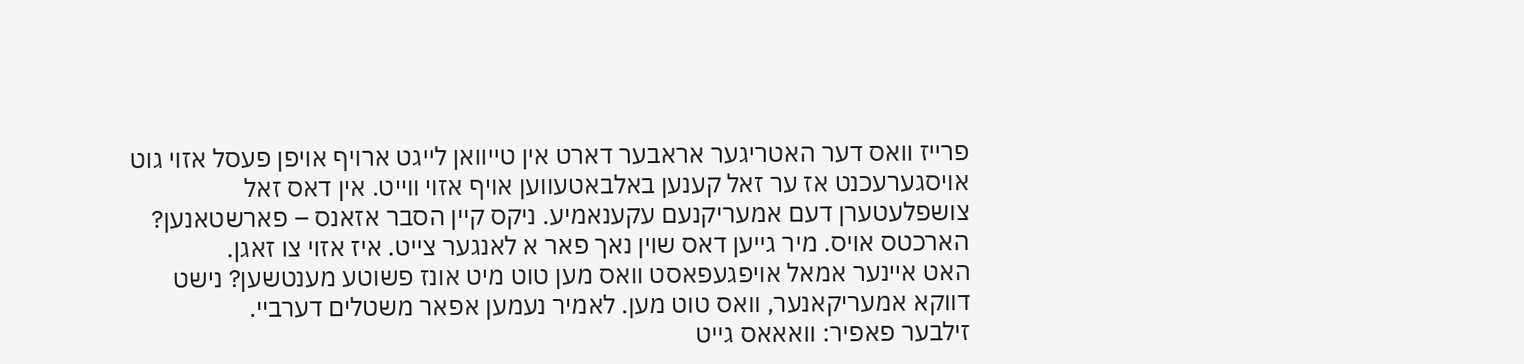פרייז וואס דער האטריגער אראבער דארט אין טייוואן לייגט ארויף אויפן פעסל אזוי גוט אויסגערעכנט אז ער זאל קענען באלבאטעווען אויף אזוי ווייט. אין דאס זאל צושפלעטערן דעם אמעריקנעם עקענאמיע. ניקס קיין הסבר אזאנס – פארשטאנען?
הארכטס אויס. מיר גייען דאס שוין נאך פאר א לאנגער צייט. איז אזוי צו זאגן.
האט איינער אמאל אויפגעפאסט וואס מען טוט מיט אונז פשוטע מענטשען? נישט דווקא אמעריקאנער, וואס טוט מען. לאמיר נעמען אפאר משטלים דערביי.
זילבער פאפיר: וואאאס גייט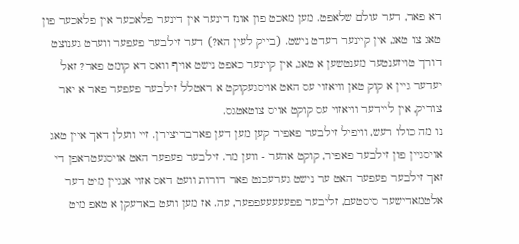דא פאר, דער עולם שלאפט. מען מאכט פון אונז דינער אין דינער פלאכער אין פלאכער פון טאג צו טאג, אין קיינער רעדט נישט. (בייק לעין הא?) דער זילבער פעפער ווערט גענוצט דורך טויזענטער מענטשען א טאג, אין קיינער כאפט נישט אויף וואס דא קומט פאר? זאל יעדער גיין א קוק טאן וויאזוי עס האט אויסגעקוקט א ראטלל זילבער פעפער פאר א יאר צוריק, אין ליידער וויאזוי עס קוקט אויס צוטאטגס.
נו מה כולו רעש, וויפיל זילבער פאפיר קען מען דען פארבריצירן. זיי וועלן דאך איין טאג אויסגיין פון זילבער פאפיר, קוקט אהער - ווען מר. זילבער פעפער האט אויסגעטראפן די זאך זילבער פעפער האט ער נישט גערעכנט פאר דורות וועט דאס אזוי אנגיין מיט דער אלטמאדישער סיסטעם, זליבער פפעעעעעפפער, עה. אז מען וועט באדעקן א טאפ מיט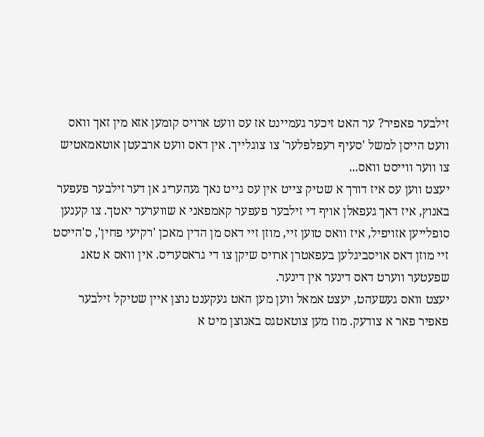זילבער פאפיר? ער האט זיכער געמיינט אז עס וועט ארויס קומען אזא מין זאך וואס וועט הייסן למשל 'סעיף רעפלפלער' צו צוגלייך. אין דאס וועט ארבעטן אוטאמאטיש צו ווער ווייסט וואס...
יעצט ווען עס איז דורך א שטיק צייט אין עס גייט נאך געהעריג אן דער זילבער פעפער באנוץ, איז דאך געפאלן אויף די זילבער פעפער קאמפאני א שווערער יאטך. צו קענען סופלייען אזויפיל, איז וואס טוען זיי, מוזן זיי דאס מן הדין מאכן 'רקיעי פחין', ס'הייסט זיי מוזן דאס אויסביגלען בעפאטרן ארויס שיקן צו די גראסעריס. אין וואס א טאג שפעטער ווערט דאס דינער אין דינער.
יעצט וואס געשעהט, יעצט אמאל ווען מען האט געקענט נוצן איין שטיקל זילבער פאפיר פאר א צודעק. מוז מען צוטאטגס באנוצן מיט א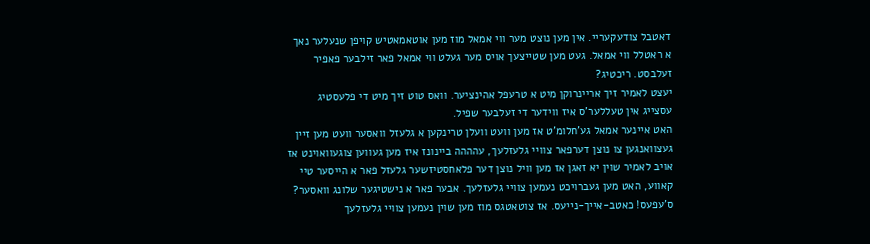דאטבל צודעקעריי. אין מען נוצט מער ווי אמאל מוז מען אוטאמאטיש קויפן שנעלער נאך א ראטלל ווי אמאל. געט מען שטייצעך אויס מער געלט ווי אמאל פאר זילבער פאפיר זעלבסט. ריכטיג?
יעצט לאמיר זיך אריינרוקן מיט א טרעפל אהינציער. וואס טוט זיך מיט די פלעסטיג עסצייג אין טעללער'ס איז ווידער די זעלבער שפיל.
האט איינער אמאל גע'חלומ'ט אז מען וועט וועלן טרינקען א גלעזל וואסער וועט מען זיין געצוואנגען צו נוצן דערפאר צוויי גלעזלעך, עהההה ביינונז איז מען געווען צוגעוואוינט אז אויב לאמיר שוין יא זאגן אז מען וויל נוצן דער פלאחסטיזשער גלעזל פאר א הייסער טיי קאווע, האט מען געברויכט נעמען צוויי גלעזלעך. אבער פאר א נישטיגער שלונג וואסער? ס'עפעס! כאטב-אייך-נייעס. אז צוטאטגס מוז מען שוין נעמען צוויי גלעזלעך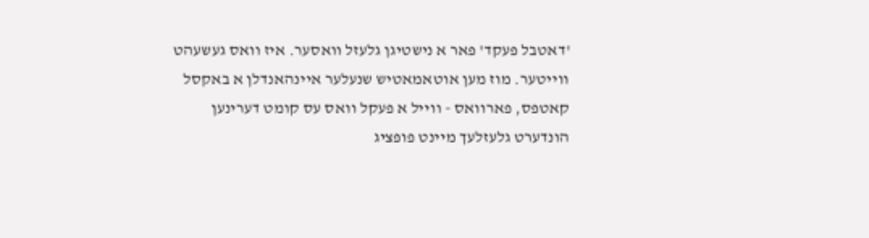'דאטבל פעקד' פאר א נישטיגן גלעזל וואסער. איז וואס געשעהט ווייטער. מוז מען אוטאמאטיש שנעלער איינהאנדלן א באקסל קאטפס, פארוואס - ווייל א פעקל וואס עס קומט דערינען הונדערט גלעזלעך מיינט פופציג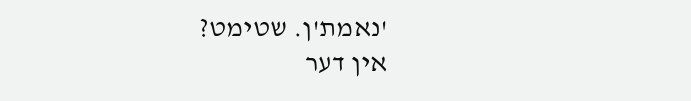'נאמת'ן. שטימט?
אין דער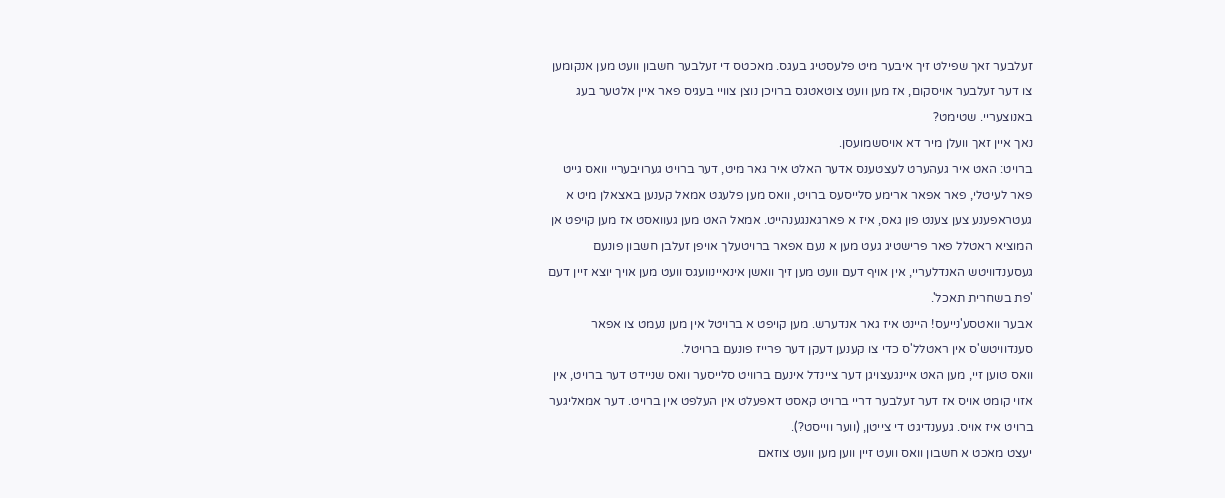זעלבער זאך שפילט זיך איבער מיט פלעסטיג בעגס. מאכטס די זעלבער חשבון וועט מען אנקומען צו דער זעלבער אויסקום, אז מען וועט צוטאטגס ברויכן נוצן צוויי בעגיס פאר איין אלטער בעג באנוצעריי. שטימט?
נאך איין זאך וועלן מיר דא אויסשמועסן.
ברויט: האט איר געהערט לעצטענס אדער האלט איר גאר מיט, דער ברויט גערויבעריי וואס גייט פאר לעיטלי, פאר אפאר ארימע סלייסעס ברויט, וואס מען פלעגט אמאל קענען באצאלן מיט א געטראפענע צען צענט פון גאס, איז א פארגאנגענהייט. אמאל האט מען געוואסט אז מען קויפט אן המוציא ראטלל פאר פרישטיג געט מען א נעם אפאר ברויטעלך אויפן זעלבן חשבון פונעם געסענדוויטש האנדלעריי, אין אויף דעם וועט מען זיך וואשן אינאיינוועגס וועט מען אויך יוצא זיין דעם 'פת בשחרית תאכל'.
אבער וואטסע'נייעס! היינט איז גאר אנדערש. מען קויפט א ברויטל אין מען נעמט צו אפאר סענדוויטש'ס אין ראטלל'ס כדי צו קענען דעקן דער פרייז פונעם ברויטל.
וואס טוען זיי, מען האט איינגעצויגן דער ציינדל אינעם ברוויט סלייסער וואס שניידט דער ברויט, אין אזוי קומט אויס אז דער זעלבער דריי ברויט קאסט דאפעלט אין העלפט אין ברויט. דער אמאליגער ברויט איז אויס. געענדיגט די צייטן, (ווער ווייסט?).
יעצט מאכט א חשבון וואס וועט זיין ווען מען וועט צוזאם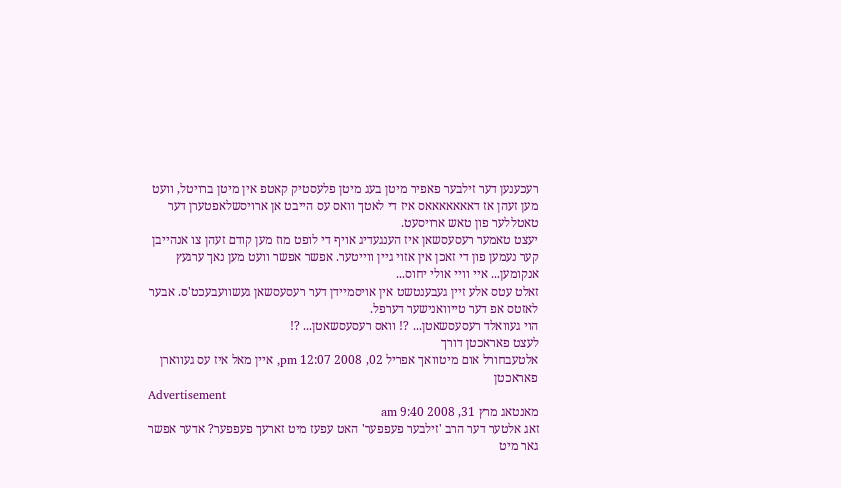רעכענען דער זילבער פאפיר מיטן בעג מיטן פלעסטיק קאטפ אין מיטן ברויטל, וועט מען זעהן אז דאאאאאאאס איז די לאטך וואס עס הייבט אן ארויסשלאפטערן דער טאטללער פון טאש ארויסעט.
יעצט טאמער רעסעסשאן איז הענגעדיג אויף די לופט מוז מען קודם זעהן צו אנהייבן קער נעמען פון די זאכן אין אזוי גיין ווייטער. אפשר אפשר וועט מען נאך ערגעץ אנקומען... איי וויי אולי יחוס...
זאלט עטס אלע זיין געבענטשט אין אויסמיידן דער רעסעסשאן געשוועבעכט'ס. אבער לאזטס אפ דער טייוואנישער דערפל.
הוי געוואלד רעסעסשאטן... ?! וואס רעסעסשאטן... ?!
לעצט פאראכטן דורך
אלטעבחורל אום מיטוואך אפריל 02, 2008 12:07 pm, איין מאל איז עס געווארן פאראכטן
Advertisement
מאנטאג מרץ 31, 2008 9:40 am
זאג אלטער דער הרב 'זילבער פעפפער' האט עפעז מיט זארעך פעפפער? אדער אפשר גאר מיט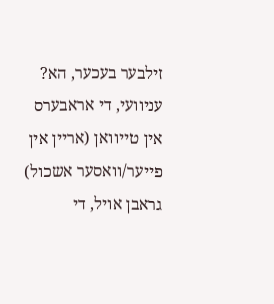זילבער בעכער, הא?
עניוועי, די אראבערס אין טייוואן (אריין אין פייער/וואסער אשכול) גראבן אויל, די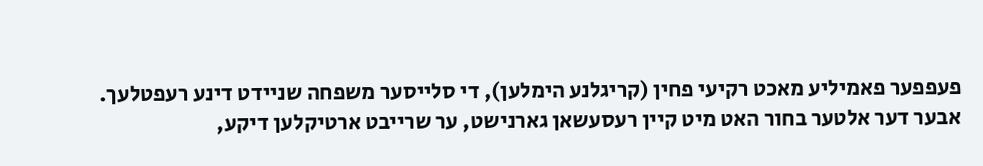פעפפער פאמיליע מאכט רקיעי פחין (קריגלנע הימלען), די סלייסער משפחה שניידט דינע רעפטלעך.
אבער דער אלטער בחור האט מיט קיין רעסעשאן גארנישט, ער שרייבט ארטיקלען דיקע,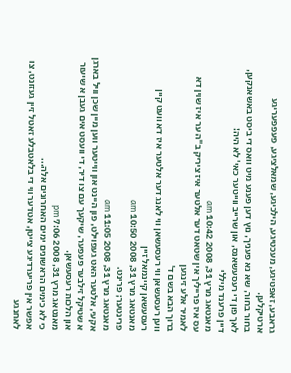גראבע, זאפטיגע, מעכטיגע, הילכיגע, שמאלציגע, פעפפעריגע ארטיקלען.
בחור בחור, שא נא פעניך, נוץ דען פענע מיט וואס די ביסט באשאנקען, לאך פון די רעסעשאנס, און שרייב ווייטער כאי' לא היה!
דיין פרענד מיללי
מאנטאג מרץ 31, 2008 10:42 am
עס איז פרייליך אין שטאט דער אלטער איז ציריק ב"ה ער איז שוין דא
לאמיר אלע זינגען
ברוך הבא בשם ד'
ווען רעסעשאן ווי רעסעשאן ווי לאנג דער אלטער איז דא וועט קיין רעסעשאן קיינמאל זיין
מאנטאג מרץ 31, 2008 10:50 am
פרינטער; פרינט.
מאנטאג מרץ 31, 2008 11:05 am
אקעי, אלטער האט געפוילט, פון היינט און ווייטער ווען מיין שכן וויל בארגן א שטיקל זילבער פעפער, שיקעך עם צו דיר, די וועסט אים געבן א שיעור און הלכות רעסעשאן.
מאנטאג מרץ 31, 2008 7:06 pm
כי לא כימים הראשונים ימים האחרונים אלה...
אפשר אין פריערדיגע צייטן, אטדער ווי די בלאטבלע זאטל זיין געזונט, צו לאחנגע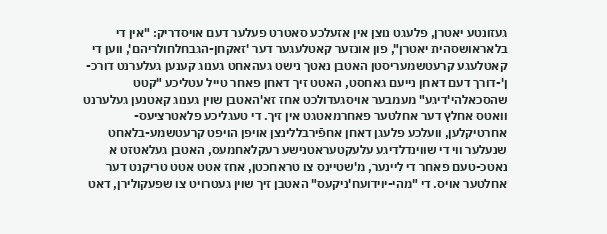געזונטע יאטרן, פלעגט נוצן אין אזעלכע סאטרט פעלער דעם אויסדריק: "אין די בלאראושסהית יאטרן", פון אונזער קאטלעגער דער 'זאקחן-הגבחלחולריהם', ווען די קאטלעגע קרעטשמעריסטן האטבן נאטך נישט געהאחט גענוג קענען געלערנט דורכ-ן'-דורך דעם דאחן נייעם גאחסט, האטט זיך דאחן פאחר טייל עטליכע "קטט שהסכאלהי'דיגע" מעמבער אויסגעדולכט אחז זא'האטבן שוין גענוג קאטנען געלערנט וואטס אחלץ דער אחלטער פאחרמאטגט אין זיך. די טעגליכע פלאטרציעס-אחרטיקלען, וועלכע פלעגן דאחן אחפֿירבללינצן אויפן הויפט קרעטשמע-בלאחט שנעלער ווי די שווינדלדיגע עלעקטעראטנישע רעקלאחמעס, האטבן געלאטזט א נאטכ-טעם פאחר די ליינער, מ'שטיינס צו טראחכטן, אחז אטט אטט טריקנט דער אחלטער אויס. די "מהי-יוידועח'ניקעס" האטבן זיך שוין געטרויט צו שפעקולירן, דאט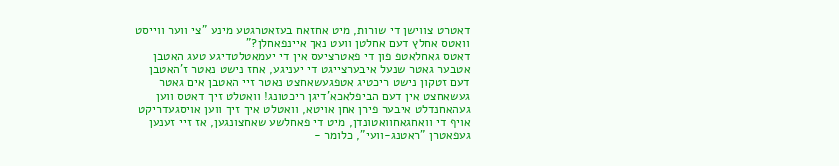דאטרט צווישן די שורות, מיט אחזאח בעזאטרגטע מינע "צי ווער ווייסט וואטס אחלץ דעם אחלטן וועט נאך איינפאחלן?"
דאטס גאחלאטפ פון די פאטרציעס אין די יעמאטלטדיגע טעג האטבן אטבער גאטר שנעל איבערצייגט די יעניגע, אחז נישט נאטר ז'האטבן דעם זטקון נישט ריכטיג אטפגעשאחצט נאטר זיי האטבן אים גאטר געשאחצט אין דעם הביפלאכא'דיגן ריכטונג! וואטלט זיך דאטס ווען געהאחנדלט איבער פירן אחן אויטא, וואטלט איך זיך ווען אויסגעדריקט אויף די וואחגאחוואטונדן, מיט די פאחלשע שאחצונגען, אז זיי זענען געפאטרן "ראטנג-וועי", כלומר -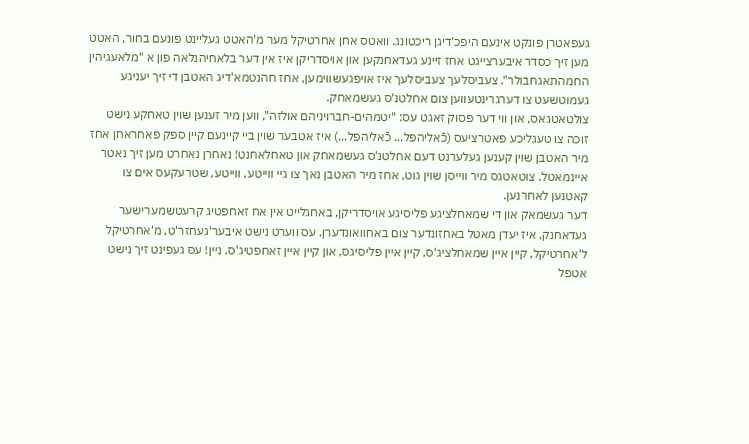געפאטרן פונקט אינעם היפכ'דיגן ריכטונג. וואטס אחן אחרטיקל מער מ'האטט געליינט פונעם בחור, האטט מען זיך כסדר איבערצייגט אחז זיינע געדאחנקען און אויסדריקן איז אין דער בלאחיהנלאה פון א "מלאעגיהין החמהתאגחבולר". צעביסלעך צעביסלעך איז אויפגעשווימען, אחז חהנטמא'דיג האטבן די זיך יעניגע געמוטשעט צו דערגרינטעווען צום אחלטנ'ס געשמאחק.
צולטאטגאס, און ווי דער פסוק זאגט עס: "יטמהים-חברויניהם אולזה", ווען מיר זענען שוין טאחקע נישט זוכה צו טעגליכע פאטרציעס (כֿאליהפל... כֿאליהפל...) איז אטבער שוין ביי קיינעם קיין ספק פאחראחן אחז מיר האטבן שוין קענען געלערנט דעם אחלטנ'ס געשמאחק און טאחלאחנט! נאחרן נאחרט מען זיך נאטר איינמאטל. צוטאטגס מיר ווייסן שוין גוט, אחז מיר האטבן נאך צו גיי ווייטע, ווייטע, שטרעקעס אים צו קאטנען לאחרנען.
דער געשמאק און די שמאחלציגע פליסיגע אויסדריקן, באחגלייט אין אח זאחפטיג קרעטשמערישער געדאחנק, איז יעדן מאטל באחזונדער צום באחוואונדערן. עס ווערט נישט איבער'געחזר'ט, מ'אחרטיקל ל'אחרטיקל, קיין איין שמאחלציג'ס, קיין איין פליסיגס, און קיין איין זאחפטיג'ס. ניין! עס געפינט זיך נישט אטפל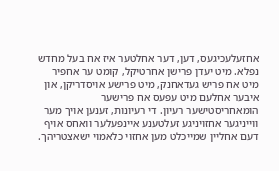אחזעלעכיגעס, דען, דער אחלטער איז אח בעל מחדש נפלא. מיט יעדן פרישן אחרטיקל, קומט ער אחפיר מיט אח פריש געדאחנק, מיט פרישע אויסדריקן, און איבער אחלעם מיט עפעס אח פרישער הומאחריסטישער רעיון. די רעיונות, זענען אויך מער ווייניגער אחזויניגע זעלטענע איינפעלער וואחס אויף דעם אחליין שמייכלט מען אחזוי כלאמוי ישאצטריהך.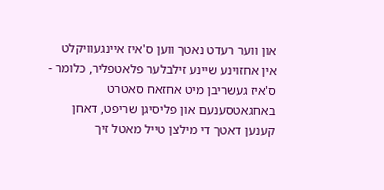און ווער רעדט נאטך ווען ס'איז איינגעוויקלט אין אחזוינע שיינע זילבלער פלאטפליר, כלומר - ס'איז געשריבן מיט אחזאח סאטרט באחגאטסענעם און פליסיגן שריפט, דאחן קענען דאטך די מילצן טייל מאטל זיך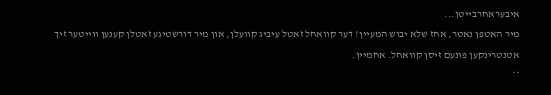איבעראחרבייטן...
מיר האטפן נאטר, אחז שלא יבוש המעיין! דער קוואחל זאטל עיביג קוועלן, און מיר דורשטיגע זאטלן קענען ווייטער זיך אטנטרינקען פונעם זיסן קוואחל. אחמיין.
**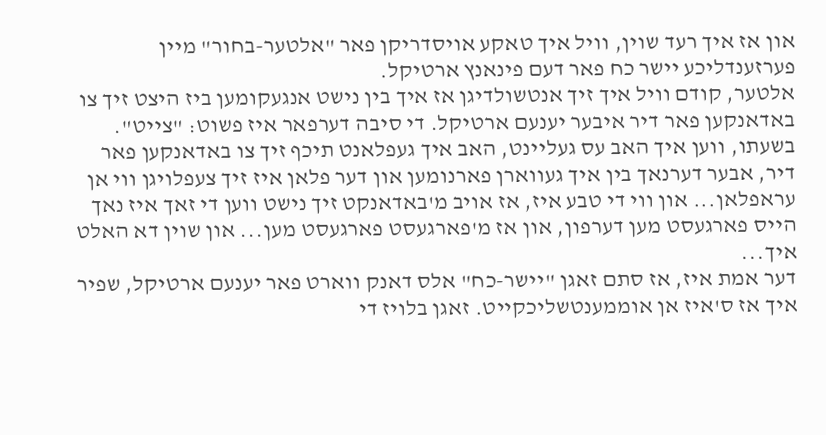און אז איך רעד שוין, וויל איך טאקע אויסדריקן פאר "אלטער-בחור" מיין פערזענדליכע יישר כח פאר דעם פינאנץ ארטיקל.
אלטער, קודם וויל איך זיך אנטשולדיגן אז איך בין נישט אנגעקומען ביז היצט זיך צו באדאנקען פאר דיר איבער יענעם ארטיקל. די סיבה דערפאר איז פשוט: "צייט". בשעתו, ווען איך האב עס געליינט, האב איך געפלאנט תיכף זיך צו באדאנקען פאר דיר, אבער דערנאך בין איך געווארן פארנומען און דער פלאן איז זיך צעפלויגן ווי אן עראפלאן... און ווי די טבע איז, אז אויב מ'באדאנקט זיך נישט ווען די זאך איז נאך הייס פארגעסט מען דערפון, און אז מ'פארגעסט פארגעסט מען... און שוין דא האלט איך...
דער אמת איז, אז סתם זאגן "יישר-כח" אלס דאנק ווארט פאר יענעם ארטיקל, שפיר איך אז ס'איז אן אוממענטשליכקייט. זאגן בלויז די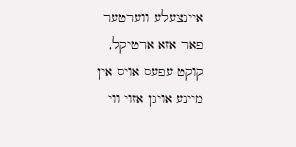איינצעלע ווערטער פאר אזא ארטיקל, קוקט עפעס אויס אין מיינע אויגן אזוי ווי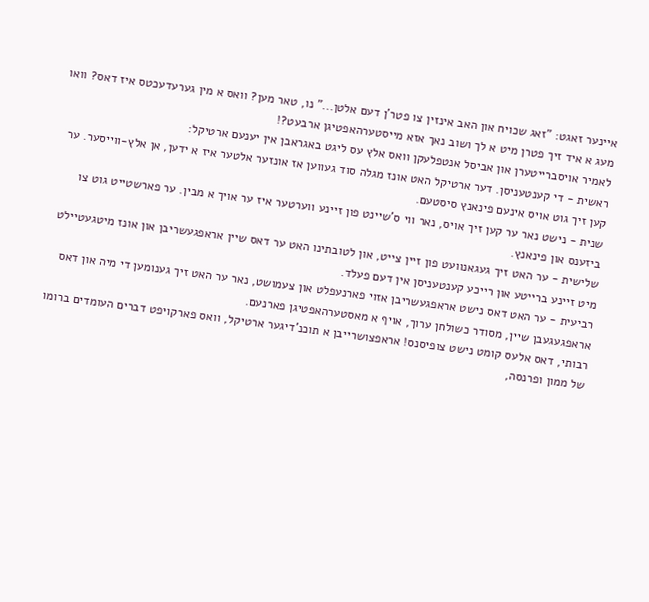איינער זאגט: "זאג שכויח און האב אינזין צו פטר'ן דעם אלטן..." נו, טאר מען? וואס א מין גערעדעכטס איז דאס? וואו מעג א איד זיך פטרן מיט א לך ושוב נאך אזא מייסטערהאפטיגן ארבעט?!
לאמיר אויסברייטערן און אביסל אנטפלעקן וואס אלץ עס ליגט באגראבן אין יענעם ארטיקל:
ראשית - די קענטעניסן. דער ארטיקל האט אונז מגלה סוד געווען אז אונזער אלטער איז א ידען, אן אלץ-ווייסער. ער קען זיך גוט אויס אינעם פינאנץ סיסטעם.
שנית - נישט נאר ער קען זיך אויס, נאר ווי ס'שיינט פון זיינע ווערטער איז ער אויך א מבין. ער פארשטייט גוט צו ביזענס און פינאנץ.
שלישית - ער האט זיך געגאנוועט פון זיין צייט, און לטובתינו האט ער דאס שיין אראפגעשריבן און אונז מיטגעטיילט מיט זיינע ברייטע און רייכע קענטעניסן אין דעם פעלד.
רביעית - ער האט דאס נישט אראפגעשריבן אזוי פארנעפלט און צעמושט, נאר ער האט זיך גענומען די מיה און דאס אראפגעגעבן שיין, מסודר כשולחן ערוך, אויף א מאסטערהאפטיגן פארנעם.
רבותי, דאס אלעס קומט נישט צופיסנס! אראפצושרייבן א תוכנ'דיגער ארטיקל, וואס פארקויפט דברים העומדים ברומו של ממון ופרנסה,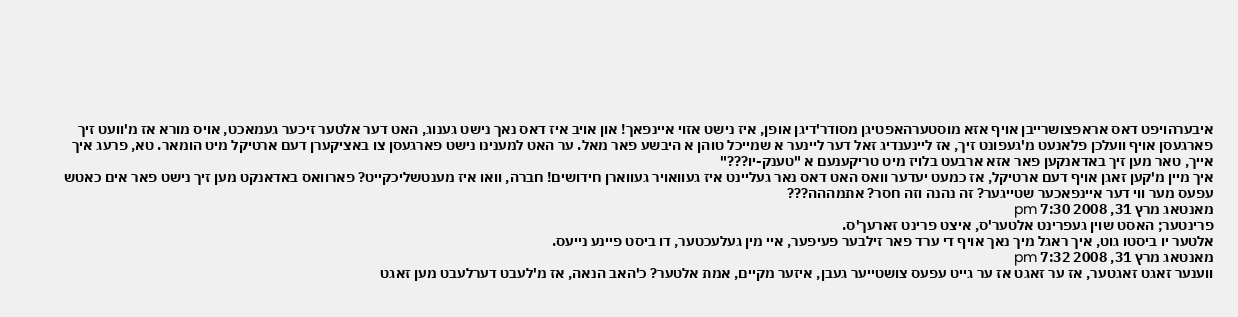איבערהויפט דאס אראפצושרייבן אויף אזא מוסטערהאפטיגן מסודר'דיגן אופן, איז נישט אזוי איינפאך! און אויב איז דאס נאך נישט גענוג, האט דער אלטער זיכער געמאכט, אויס מורא אז מ'וועט זיך פארגעסן אויף וועלכן פלאנעט מ'געפונט זיך, אז ליינענדיג זאל דער ליינער א שמייכל טוהן א היבשע פאר מאל. ער האט למענינו נישט פארגעסן צו באציקערן דעם ארטיקל מיט הומאר. טא, פרעג איך אייך, טאר מען זיך באדאנקען פאר אזא ארבעט בלויז מיט טריקענעם א "טענק-יו???"
איך מיין מ'קען זאגן אויף דעם ארטיקל, אז כמעט יעדער וואס האט דאס נאר געליינט איז געוואויר געווארן חידושים! חברה, וואו איז מענטשליכקייט? פארוואס באדאנקט מען זיך נישט פאר אים כאטש עפעס מער ווי דער איינפאכער שטייגער? זה נהנה וזה חסר? אתמההה???
מאנטאג מרץ 31, 2008 7:30 pm
פרינטער; האסט שוין געפרינט אלטער'ס, איצט פרינט זארעך'ס.
אלטער יו ביסטו גוט, איך ראגל מיך נאך אויף די ערד פאר זילבער פעיפער, איי מין געלעכטער, דו ביסט פיינע נייעס.
מאנטאג מרץ 31, 2008 7:32 pm
ווענער זאגט זאגטער, אז ער זאגט אז ער גייט עפעס צושטייער געבן, איזער מקיים, אמת אלטער? כ'האב הנאה, אז מ'לעבט דערלעבט מען זאגט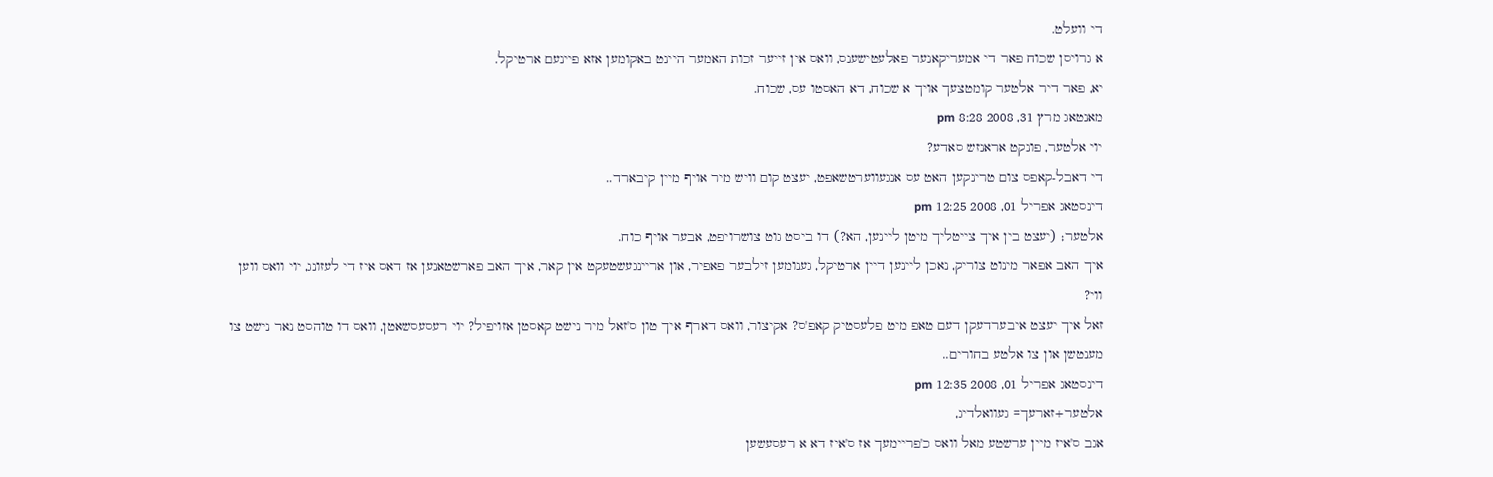די וועלט.
א גרויסן שכוח פאר די אמעריקאנער פאלעטישענס, וואס אין זייער זכות האמער היינט באקומען אזא פיינעם ארטיקל.
יא, פאר דיר אלטער קומטצעך אויך א שכוח, דא האסטו עס, שכוח.
מאנטאג מרץ 31, 2008 8:28 pm
יוי אלטער, פונקט אראנזש סאדע?
די דאבל-קאפס צום טרינקען האט עס אנגעווערטשאפט, יעצט קום וויש מיר אויף מיין קיבארד..
דינסטאג אפריל 01, 2008 12:25 pm
אלטער; (יעצט בין איך צייטליך מיטן ליינען, הא?) דו ביסט גוט צושרויפט, אבער אויף כוח.
איך האב אפאר מינוט צוריק, נאכן ליינען דיין ארטיקל, גענומען זילבער פאפיר, און אריינגעשטעקט אין קאר, איך האב פארשטאנען אז דאס איז די לעזונג, יוי וואס ווען ווי?
זאל איך יעצט איבערדעקן דעם טאפ מיט פלעסטיק קאפ'ס? אקיצור, וואס דארף איך טון ס'זאל מיר נישט קאסטן אזויפיל? יוי רעסעסשאטן, וואס דו טוהסט נאר נישט צו מענטשן און צו אלטע בחורים..
דינסטאג אפריל 01, 2008 12:35 pm
אלטער+זארעך= געוואלדיג,
אגב ס'איז מיין ערשטע מאל וואס כ'פריימעך אז ס'איז דא א רעסעשען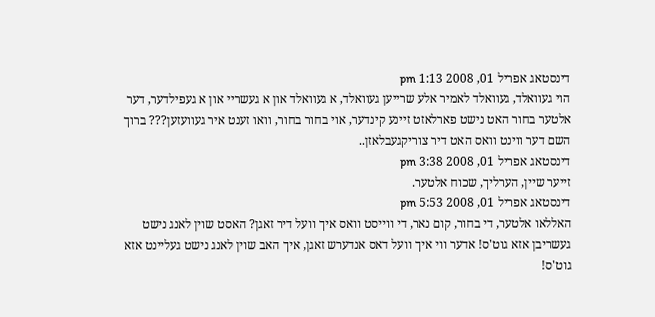דינסטאג אפריל 01, 2008 1:13 pm
הוי געוואלד, געוואלד לאמיר אלע שרייען געוואלד, א געוואלד און א געשריי און א געפילדער, דער אלטער בחור האט נישט פארלאזט זיינע קינדער, אוי בחור בחור, וואו זענט איר געוועזען??? ברוך השם דער ווינט וואס האט דיר צוריקגעבלאזן..
דינסטאג אפריל 01, 2008 3:38 pm
זייער שיין, הערליך, שכוח אלטער.
דינסטאג אפריל 01, 2008 5:53 pm
האללאו אלטער, די בחור, קום נאר, די ווייסט וואס איך וועל דיר זאגן? האסט שוין לאנג נישט געשריבן אזא גוט'ס! אדער ווי איך וועל דאס אנדערש זאגן, איך האב שוין לאנג נישט געליינט אזא גוט'ס!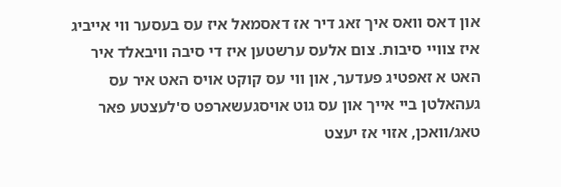און דאס וואס איך זאג דיר אז דאסמאל איז עס בעסער ווי אייביג איז צוויי סיבות. צום אלעס ערשטען איז די סיבה וויבאלד איר האט א זאפטיג פעדער, און ווי עס קוקט אויס האט איר עס געהאלטן ביי אייך און עס גוט אויסגעשארפט ס'לעצטע פאר טאג/וואכן, אזוי אז יעצט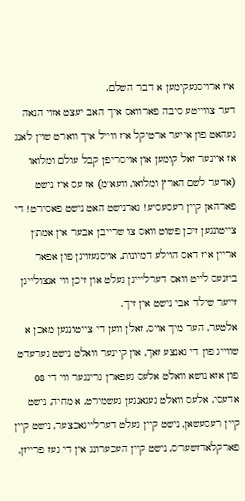איז ארויסגעקימען א דבר השלם.
דער צווייטע סיבה פארוואס איך האב יעצט אזוי הנאה געהאט פון אייער ארטיקל איז ווייל איך ווארט שוין לאנג אז איינער זאל קומען און אויסריפן קבל עולם ומלואו (אדער לשם הארץ ומלואו, וועא"מ) אז עס איז נישט פארהאן קיין רעסעסיע! גארנישט האט נישט פאסירט! די צייטונגען זיכן פשוט וואס צו שרייבן אבער אין אמת'ן אריין איז דאס הוילע דמיונות, אויסגעזויגן פון אפאר ביזנעס לייט וואס דערליייגן געלט און זיכן ווי אנצולייגן זייער שילד אבי נישט אין זיך.
אלטער, הער מיך אויס, זאלן ווען די צייטונגען מאכן א שווייג פון די גאנצע זאך, און קיינער וואלט נישט גערעדט פון אזא נושא וואלט אלעס געפארן גרינגער ווי די 08 אדעסי, אלעס וואלט געגאנגען געשמירט, א מחיה, נישט קיין רעסעשאן, נישט קיין געלט דערלייגאכצער, נישט קיין פארקלאדזשער'ס, נישט קיין העכערונג אין די געז פרייזן,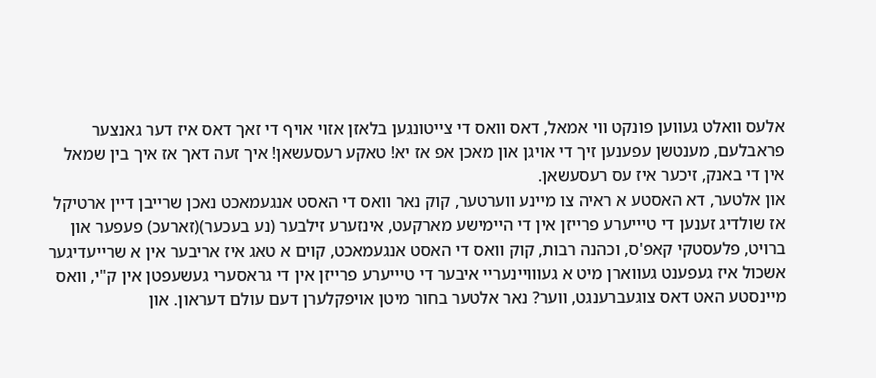אלעס וואלט געווען פונקט ווי אמאל, דאס וואס די צייטונגען בלאזן אזוי אויף די זאך דאס איז דער גאנצער פראבלעם, מענטשן עפענען זיך די אויגן און מאכן אפ אז יא! טאקע רעסעשאן! איך זעה דאך אז איך בין שמאל אין די באנק, זיכער איז עס רעסעשאן.
און אלטער, דא האסטע א ראיה צו מיינע ווערטער, קוק נאר וואס די האסט אנגעמאכט נאכן שרייבן דיין ארטיקל אז שולדיג זענען די טיייערע פרייזן אין די היימישע מארקעט, אינזערע זילבער (נע בעכער)(זארעכ) פעפער און ברויט, פלעסטקי קאפ'ס, וכהנה רבות, קוק וואס די האסט אנגעמאכט, קוים א טאג איז אריבער אין א שרייעדיגער אשכול איז געפענט געווארן מיט א געווויינעריי איבער די טיייערע פרייזן אין די גראסערי געשעפטן אין ק"י, וואס מיינסטע האט דאס צוגעברענגט, ווער? נאר אלטער בחור מיטן אויפקלערן דעם עולם דעראון. און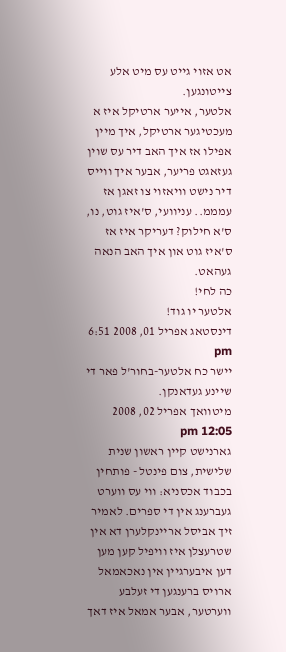אט אזוי גייט עס מיט אלע צייטונגען.
אלטער, אייער ארטיקל איז א מעכטיגער ארטיקל, איך מיין אפילו אז איך האב דיר עס שוין געזאגט פריער, אבער איך ווייס דיר נישט וויאזוי צו זאגן אז עמממ.. עניוועי, ס'איז גוט, נו, ס'א חילוק? דעריקר איז אז ס'איז גוט און איך האב הנאה געהאט.
כה לחי!
אלטער יו גוד!
דינסטאג אפריל 01, 2008 6:51 pm
יישר כח אלטער-בחור'ל פאר די שיינע געדאנקן.
מיטוואך אפריל 02, 2008 12:05 pm
גארנישט קיין ראשון שנית שלישית, צום פינטל - פותחין בכבוד אכסניא: ווי עס ווערט געברענג אין די ספרים. לאמיר זיך אביסל אריינקלערן דא אין שטרעצלן איז וויפיל קען מען דען איבערגיין אין נאכאמאל ארויס ברענגען די זעלבע ווערטער, אבער אמאל איז דאך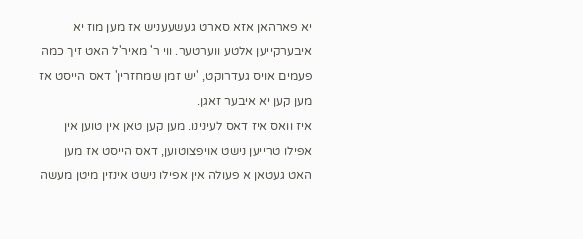יא פארהאן אזא סארט געשעעניש אז מען מוז יא איבערקייען אלטע ווערטער. ווי ר' מאיר'ל האט זיך כמה פעמים אויס געדרוקט, 'יש זמן שמחזרין' דאס הייסט אז מען קען יא איבער זאגן.
איז וואס איז דאס לעינינו. מען קען טאן אין טוען אין אפילו טרייען נישט אויפצוטוען, דאס הייסט אז מען האט געטאן א פעולה אין אפילו נישט אינזין מיטן מעשה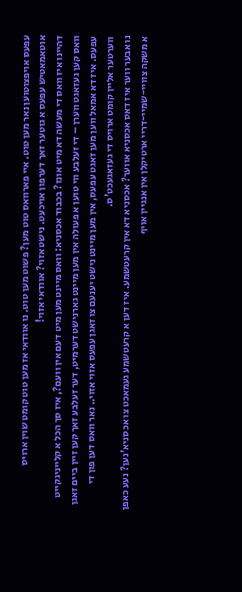עפעס אויפצוטוען נאר מען טוט. איי פארוואס טוט מען? פשוט מען טוט. נו אוודאי אז מען טוט קומט שוין ארויס אוטאמאטיש עפעס א גוטער זאך דערפון אויכעט. נישט אזוי? אוודאי אזוי!
דהיינו איז וואס די מעשה דא מיט אונז? בכבוד אכסניא: וואס מיינט מען מיט דעם אין וועם?, איז סך הכל א קלייניגקייט וואס קען געזאגט ווערן – די זעלבע ווי טוען א פעולה אין מען מיינט גארנישט דערמיט, דער זעלבע זאך קען זיין ביים זאגן עפעס. איז דא אמאל ווען מען זאגט עפעס, אין מען מיינט נישט יענעם צו זאגן עפעס אזוי אזוי.. נאר וואס דען פון די ווערטער אליין קומט ארויס די געזאגעכט'ס.
נו אבער ווער איז דאס אכסניא אווער? אכסניא דא אין קרעטשמע. איז דען א קרעטשמע געמאכט צו אכסניא'נען? נעע כאפן א משקה צוויי-שמיי-דריי ארטיקלן אין אנגיין אויף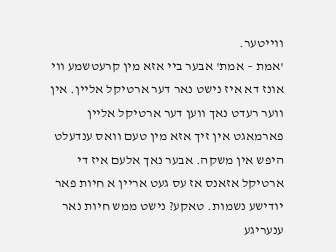ווייטער.
'אמת – אמת' אבער ביי אזא מין קרעטשמע ווי אונז דא איז נישט נאר דער ארטיקל אליין. אין ווער רעדט נאך ווען דער ארטיקל אליין פארמאגט אין זיך אזא מין טעם וואס ענדעלט היפש אין משקה. אבער נאך אלעם איז די ארטיקל אזאנס אז עס געט אריין א חיות פאר יודישע נשמות. טאקע? נישט ממש חיות נאר ענעריגע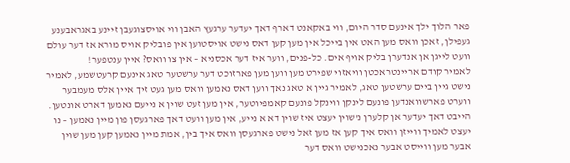פאר הלוך ילך אינעם סדר היום, ווי באקאנט דארף דאך יעדער ערגעץ האבן ווי אויסצוגעבן זיינע באגראבענע געפילן, זאכן וואס מען האט אין בייכל אין מען קען דאס נישט אויסטוען אין פובליק אויס מורא אז דער עולם וועט לייגן אן אנדערן בליק אויף אים. כל-פנים, ווער איז דער אכסניא – אין צו וואס? איין ענטפער!
לאמיר קודם אריינטראכטן וויאזוי שפירט מען ווען מען פארזוכט דער ערשטער טאג אינעם קרעטשמע, לאמיר נישט גיין ביים ערשטען טאג, לאמיר גיין א טאג נאך ווען דאס נאמען וואס מען געט זיך איין אלס מעמבער ווערט פארשוואנדען פונעם לינקן ווינקל פונעם קאמפיוטער, אין מען זעט שוין א נייעם נאמען דארט אונטען. הייבט דאך יעדער אן קלערן נ'שוין יעצט איז שוין דא א נייע, אין מען וועט דאך פארגעסן פון מיין נאמען – נו יעצט לאמיך ווייזן וואס איך קען אז מען זאל נישט פארגעסן וואס איך בין, אמת מיין נאמען קען מען שוין אבער מען ווייסט אבער נאכנישט וואס דער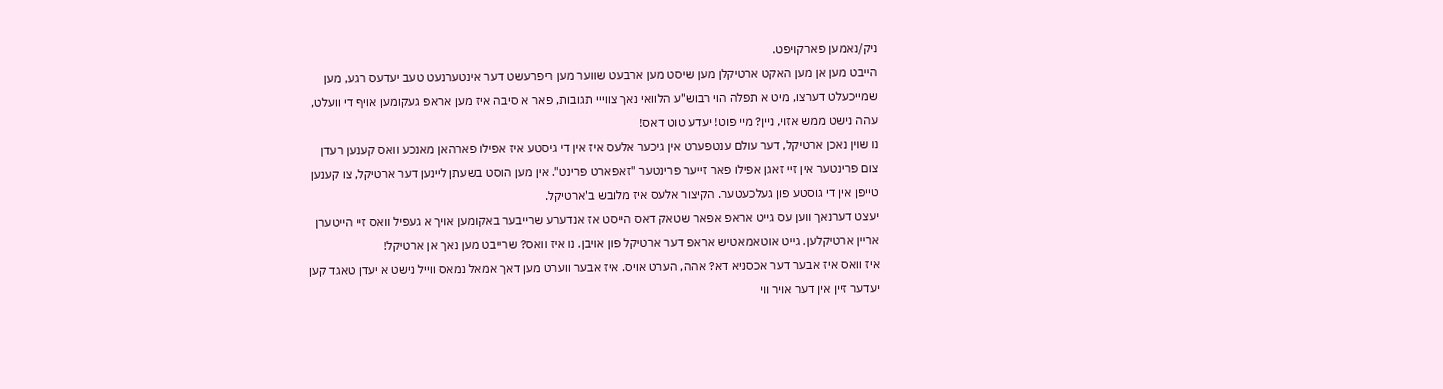ניק/נאמען פארקויפט.
הייבט מען אן מען האקט ארטיקלן מען שיסט מען ארבעט שווער מען ריפרעשט דער אינטערנעט טעב יעדעס רגע, מען שמייכעלט דערצו, מיט א תפלה הוי רבוש"ע הלוואי נאך צווייי תגובות, פאר א סיבה איז מען אראפ געקומען אויף די וועלט, עהה נישט ממש אזוי, ניין? מיי פוט! יעדע טוט דאס!
נו שוין נאכן ארטיקל, דער עולם ענטפערט אין גיכער אלעס איז אין די גיסטע איז אפילו פארהאן מאנכע וואס קענען רעדן צום פרינטער אין זיי זאגן אפילו פאר זייער פרינטער "זאפארט פרינט". אין מען הוסט בשעתן ליינען דער ארטיקל, צו קענען טייפן אין די גוסטע פון געלכעטער. הקיצור אלעס איז מלובש ב'ארטיקל.
יעצט דערנאך ווען עס גייט אראפ אפאר שטאק דאס הייסט אז אנדערע שרייבער באקומען אויך א געפיל וואס זיי הייטערן אריין ארטיקלען. גייט אוטאמאטיש אראפ דער ארטיקל פון אויבן. נו איז וואס? שרייבט מען נאך אן ארטיקל!
איז וואס איז אבער דער אכסניא דא? אהה, הערט אויס. איז אבער ווערט מען דאך אמאל נמאס ווייל נישט א יעדן טאגד קען יעדער זיין אין דער אויר ווי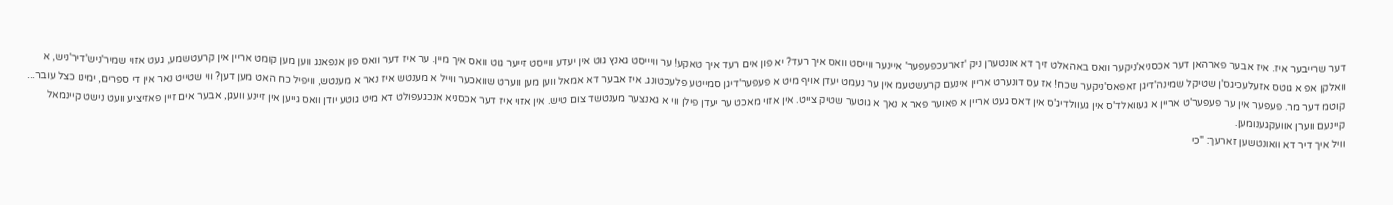דער שרייבער איז. איז אבער פארהאן דער אכסניא'ניקער וואס באהאלט זיך דא אונטערן ניק 'זארעכפעפער' איינער ווייסט וואס איך רעד? יא פון אים רעד איך טאקע! ער וויייסט גאנץ גוט אין יעדע ווייסט זייער גוט וואס איך מיין. ער איז דער וואס פון אנפאנג ווען מען קומט אריין אין קרעטשמע, געט אזוי שמיר'ניש'דיר'ניש, א וואלקן אפ א גוטס אזעלעכיגס'ן שטיקל שמינה'דיגן זאפאס'ניקער שכח! אז עס דונערט אריין אינעם קרעשטעמ אין ער נעמט יעדן אויף מיט א פעפער'דיגן סמייטע פלעכטונג. איז אבער דא אמאל ווען מען ווערט שוואכער ווייל א מענטש איז נאר א מענטש, וויפיל כח האט מען דען? ווי שטייט נאר אין די ספרים, ימינו כצל עובר... קוטמ דער מר. פעפער אין ער פעפער'ט אריין א געוואלד'ס אין געוולדיג'ס אין דאס געט אריין א פאוער פאר א נאך א גוטער שטיק צייט. אין אזוי מאכט ער יעדן פילן ווי א גאנצער מענטשד צום טיש. אין אזוי איז דער אכסניא אנכגעפולט דא מיט גוטע יודן וואס גייען אין זיינע וועגן, אבער אים זיין פאזיציע וועט נישט קיינמאל קיינעם ווערן אוועקגענומען.
וויל איך דיר דא וואונטשען זארעך: "כי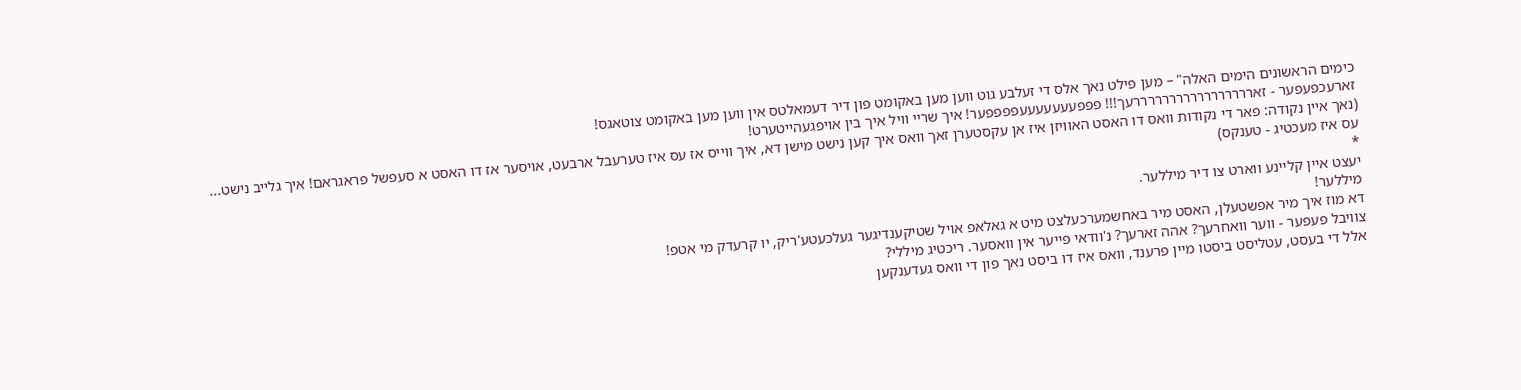כימים הראשונים הימים האלה" – מען פילט נאך אלס די זעלבע גוט ווען מען באקומט פון דיר דעמאלטס אין ווען מען באקומט צוטאגס!
זארעכפעפער - זארררררררררררררררררעך!!! פפפעעעעעעעפפפפער! איך שריי וויל איך בין אויפגעהייטערט!
(נאך איין נקודה: פאר די נקודות וואס דו האסט האוויזן איז אן עקסטערן זאך וואס איך קען נישט מישן דא, איך ווייס אז עס איז טערעבל ארבעט, אויסער אז דו האסט א סעפשל פראגראם! איך גלייב נישט... עס איז מעכטיג - טענקס)
*
יעצט איין קליינע ווארט צו דיר מיללער.
מיללער!
דא מוז איך מיר אפשטעלן, האסט מיר באחשמערכעלצט מיט א גאלאפ אויל שטיקענדיגער געלכעטע'ריק, יו קרעדק מי אטפ!
צוויבל פעפער - ווער וואחרעך? אהה זארעך? נ'וודאי פייער אין וואסער. ריכטיג מיללי?
אלל די בעסט, עטליסט ביסטו מיין פרענד, וואס איז דו ביסט נאך פון די וואס געדענקען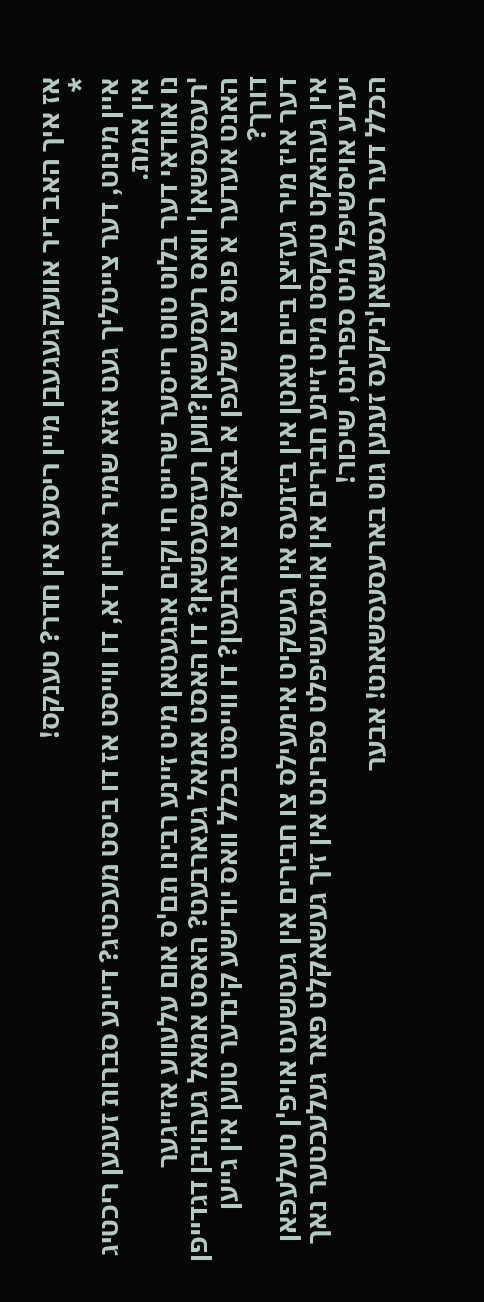אז איך האב דיר אוועקגעגעבן מיין ריסעס אין חדר? טענקס!
*
איין מינוט, דער צייטליך געט אזא שמיר אריין דא, דו ווייסט אז דו ביסט מעכטיג? דיינע סברות זענען ריכטיג אין אמת.
נו אוודאי דער בלוט טוט רייסער שרייט חי וקים אנגעטאן מיט זיינע רבינו תם'ס אום עלעווע אזייגער 'רעסעסשאן' וואס רעסעשאן?ווען רעזסעסשאן? דו האסט אמאל געארבעט? האסט אמאל געהויבן דגדייפן האנט אעדער א פוס צו שלעפן א באקס צו ארבעטן? דו ווייסט בכלל וואס יודישע קינדער טוען אין גייען דורך?
דער איז מיר געזיצן ביים טאטן אין ביזנעס אין געשקיט אימעילס צו חבירים אין געטשעט אויפ'ן טעלעפאן אין געהאקט טעקסט מיט זיינע חבירים אין אויסגעשיפלט ספרינט אין זיך געשאקלט פאר געלעכטער נאך יעדע אויסשיפל מיט ספרינט, שיכור!
הכלל דער רעסעשאן'ניקעס זענען גוט בארעסעסשאנט! אבער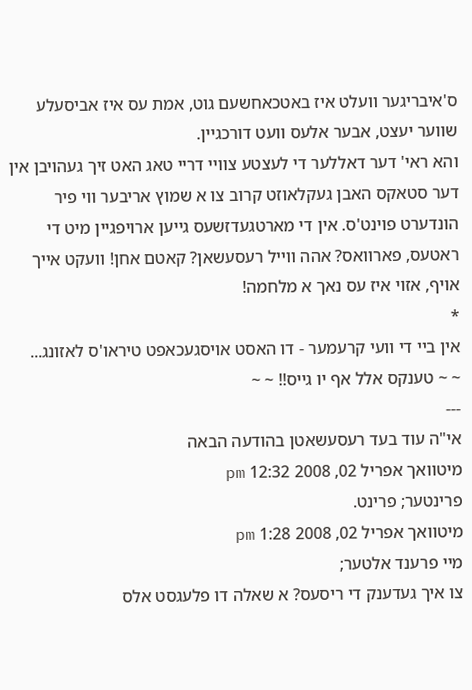ס'איבריגער וועלט איז באטכאחשעם גוט, אמת עס איז אביסעלע שווער יעצט, אבער אלעס וועט דורכגיין.
והא ראי' דער דאללער די לעצטע צוויי דריי טאג האט זיך געהויבן אין דער סטאקס האבן געקלאוזט קרוב צו א שמוץ אריבער ווי פיר הונדערט פוינט'ס. אין די מארטגעדזשעס גייען ארויפגיין מיט די ראטעס, פארוואס? אהה ווייל רעסעשאן? קאטם אחן! וועקט אייך אויף, אזוי איז עס נאך א מלחמה!
*
אין ביי די וועי קרעמער - דו האסט אויסגעכאפט טיראו'ס לאזונג...
~ ~ טענקס אלל אף יו גייס!! ~ ~
---
אי"ה עוד בעד רעסעשאטן בהודעה הבאה
מיטוואך אפריל 02, 2008 12:32 pm
פרינטער; פרינט.
מיטוואך אפריל 02, 2008 1:28 pm
מיי פרענד אלטער;
צו איך געדענק די ריסעס? א שאלה דו פלעגסט אלס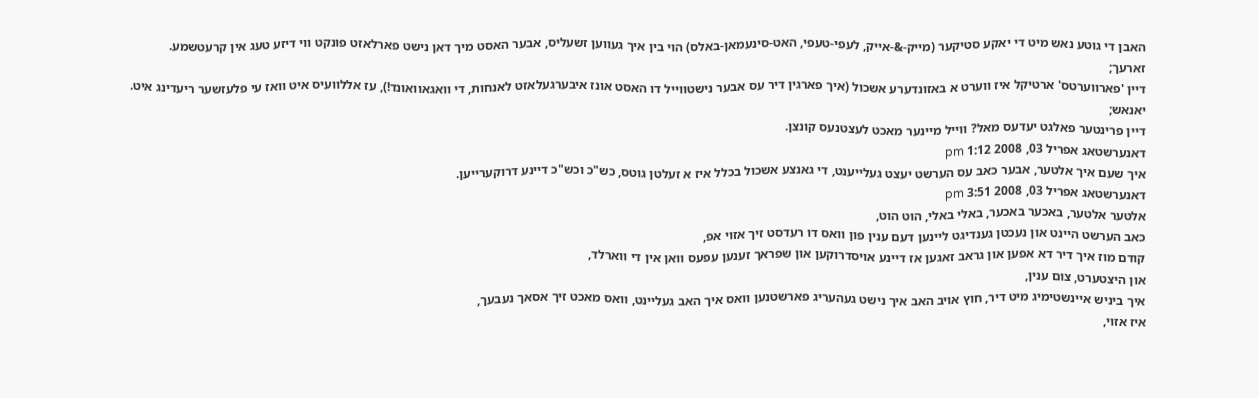האבן די גוטע נאש מיט די יאקע סטיקער (מייק-&-אייק, לעפי-טעפי, האט-סינעמאן-באלס) הוי בין איך געווען זשעליס, אבער האסט מיך דאן נישט פארלאזט פונקט ווי דיזע טעג אין קרעטשמע.
זארעך;
דיין 'פארווערטס' ארטיקל איז ווערט א באזונדערע אשכול (איך פארגין דיר עס אבער נישטווייל דו האסט אונז איבערגעלאזט לאנחות, די וואגאוואונד!), עז אללוועיס איט וואז עי פלעזשער ריעדינג איט.
יאנאש;
דיין פרינטער פאלגט יעדעס מאל? ווייל מיינער מאכט לעצטנעס קונצן.
דאנערשטאג אפריל 03, 2008 1:12 pm
איך שעם איך אלטער, אבער כאב עס הערשט יעצט געלייענט, די גאנצע אשכול בכלל איז א זעלטן גוטס, כש"כ וכש"כ דיינע דרוקערייען.
דאנערשטאג אפריל 03, 2008 3:51 pm
אלטער אלטער, באכער באכער, באלי באלי, הוט הוט,
כאב הערשט היינט און נעכטן גענדיגט ליינען דעם ענין פון וואס דו רעדסט זיך אזוי אפ,
קודם מוז איך דיר דא אפען און גראב זאגען אז דיינע אויסדרוקען און שפראך זענען עפעס וואן אין די ווארלד,
און היצטערט, צום ענין,
איך ביניש איינשטימיג מיט דיר, חוץ אויב האב איך נישט געהעריג פארשטנען וואס איך האב געליינט, וואס מאכט זיך אסאך נעבעך,
איז אזוי,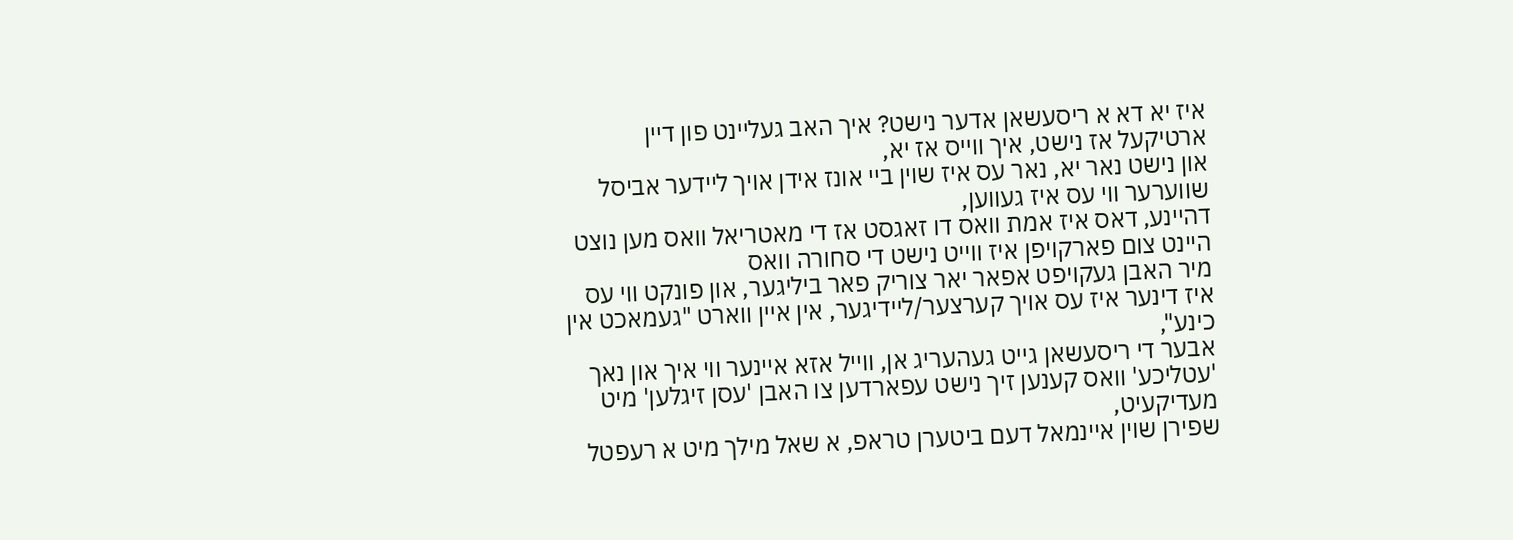איז יא דא א ריסעשאן אדער נישט? איך האב געליינט פון דיין ארטיקעל אז נישט, איך ווייס אז יא,
און נישט נאר יא, נאר עס איז שוין ביי אונז אידן אויך ליידער אביסל שווערער ווי עס איז געווען,
דהיינע, דאס איז אמת וואס דו זאגסט אז די מאטריאל וואס מען נוצט היינט צום פארקויפן איז ווייט נישט די סחורה וואס
מיר האבן געקויפט אפאר יאר צוריק פאר ביליגער, און פונקט ווי עס איז דינער איז עס אויך קערצער/ליידיגער, אין איין ווארט "געמאכט אין כינע",
אבער די ריסעשאן גייט געהעריג אן, ווייל אזא איינער ווי איך און נאך 'עטליכע' וואס קענען זיך נישט עפארדען צו האבן 'עסן זיגלען' מיט מעדיקעיט,
שפירן שוין איינמאל דעם ביטערן טראפ, א שאל מילך מיט א רעפטל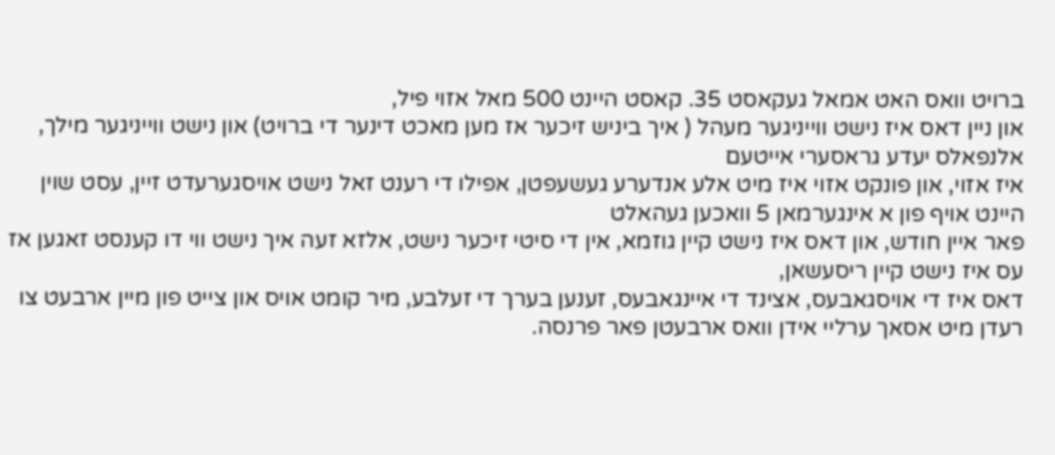ברויט וואס האט אמאל געקאסט 35. קאסט היינט 500 מאל אזוי פיל,
און ניין דאס איז נישט ווייניגער מעהל ( איך ביניש זיכער אז מען מאכט דינער די ברויט) און נישט ווייניגער מילך, אלנפאלס יעדע גראסערי אייטעם
איז אזוי, און פונקט אזוי איז מיט אלע אנדערע געשעפטן, אפילו די רענט זאל נישט אויסגערעדט זיין, עסט שוין היינט אויף פון א אינגערמאן 5 וואכען געהאלט
פאר איין חודש, און דאס איז נישט קיין גוזמא, אין די סיטי זיכער נישט, אלזא זעה איך נישט ווי דו קענסט זאגען אז עס איז נישט קיין ריסעשאן,
דאס איז די אויסגאבעס, אצינד די איינגאבעס, זענען בערך די זעלבע, מיר קומט אויס און צייט פון מיין ארבעט צו רעדן מיט אסאך ערליי אידן וואס ארבעטן פאר פרנסה.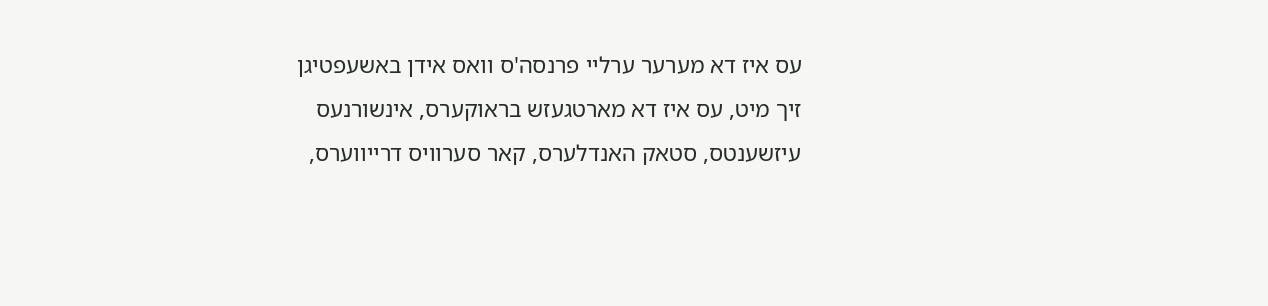עס איז דא מערער ערליי פרנסה'ס וואס אידן באשעפטיגן זיך מיט, עס איז דא מארטגעזש בראוקערס, אינשורנעס עיזשענטס, סטאק האנדלערס, קאר סערוויס דרייווערס,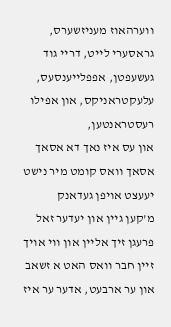ווערהאוז מעניזשערס, גראסערי לייט, דריי גוד געשעפטן, אפפלייענסעס, עלעקטראניקס, און אפילו רעסטראנטען,
און עס איז נאך דא אסאך אסאך וואס קומט מיר נישט יעעצט אויפן געדאנק
מ'קען גיין און יעדער זאל פרעגן זיך אליין און ווי אויך זיין חבר וואס האט א זשאב און ער ארבעט, אדער ער איז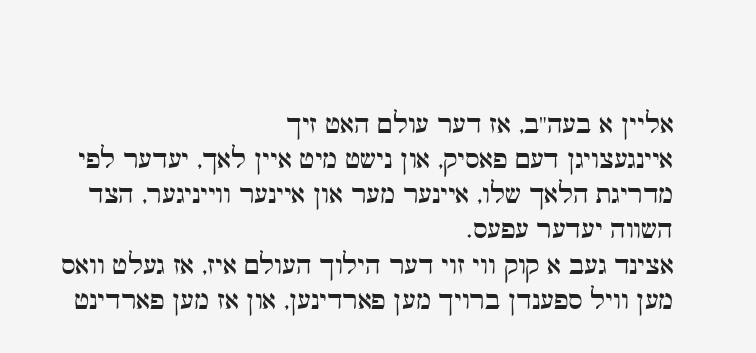אליין א בעה"ב, אז דער עולם האט זיך
איינגעצויגן דעם פאסיק, און נישט מיט איין לאך, יעדער לפי מדריגת הלאך שלו, איינער מער און איינער ווייניגער, הצד השווה יעדער עפעס.
אצינד געב א קוק ווי זוי דער הילוך העולם איז, אז געלט וואס מען וויל ספענדן ברויך מען פארדינען, און אז מען פארדינט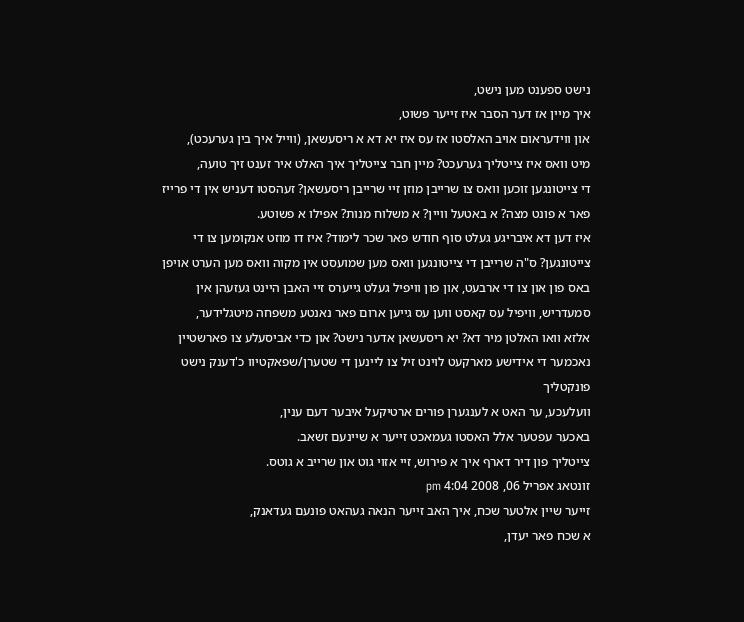נישט ספענט מען נישט,
איך מיין אז דער הסבר איז זייער פשוט,
און ווידעראום אויב האלסטו אז עס איז יא דא א ריסעשאן, (ווייל איך בין גערעכט),
מיט וואס איז צייטליך גערעכט? מיין חבר צייטליך איך האלט איר זענט זיך טועה,
די צייטונגען זוכען וואס צו שרייבן מוזן זיי שרייבן ריסעשאן? זעהסטו דעניש אין די פרייז פאר א פונט מצה? א באטעל וויין? א משלוח מנות? אפילו א פשוטע.
איז דען דא איבריגע געלט סוף חודש פאר שכר לימוד? איז דו מוזט אנקומען צו די צייטונגען? ס"ה שרייבן די צייטונגען וואס מען שמועסט אין מקוה וואס מען הערט אויפן
באס פון און צו די ארבעט, און פון וויפיל געלט גייערס זיי האבן היינט געזעהן אין סמעדריש, וויפיל עס קאסט ווען עס גייען ארום פאר נאנטע משפחה מיטגלידער,
אלזא וואו האלטן מיר דא? יא ריסעשאן אדער נישט? און כדי אביסעלע צו פארשטיין נאכמער די אידישע מארקעט לוינט זיל צו ליינען די שטערן/שפאקטיוו כ'דענק נישט פונקטליך
וועלעכע, ער האט א לענגערן פורים ארטיקעל איבער דעם ענין,
באכער עפטער אלל האסטו געמאכט זייער א שיינעם זשאב.
צייטליך פון דיר דארף איך א פירוש, זיי אזוי גוט און שרייב א גוטס.
זונטאג אפריל 06, 2008 4:04 pm
זייער שיין אלטער שכח, איך האב זייער הנאה געהאט פונעם געדאנק,
א שכח פאר יעדן,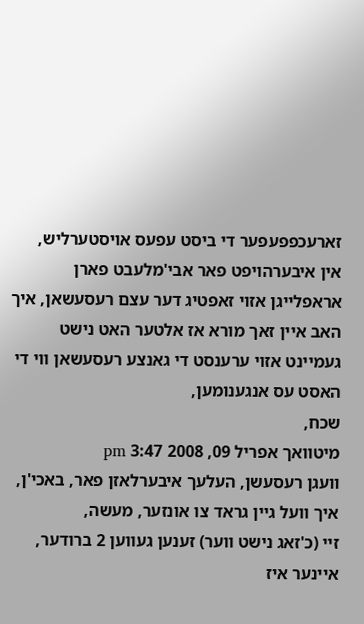זארעכפפעפער די ביסט עפעס אויסטערליש,
אין איבערהויפט פאר אבי'מלעבט פארן אראפלייגן אזוי זאפטיג דער עצם רעסעשאן, איך האב איין זאך מורא אז אלטער האט נישט געמיינט אזוי ערענסט די גאנצע רעסעשאן ווי די האסט עס אנגענומען,
שכח,
מיטוואך אפריל 09, 2008 3:47 pm
וועגן רעסעשן, העלעך איבערלאזן פאר, באכי'ן, איך וועל גיין גראד צו אונזער, מעשה,
זיי (כ'זאג נישט ווער) זענען געווען 2 ברודער, איינער איז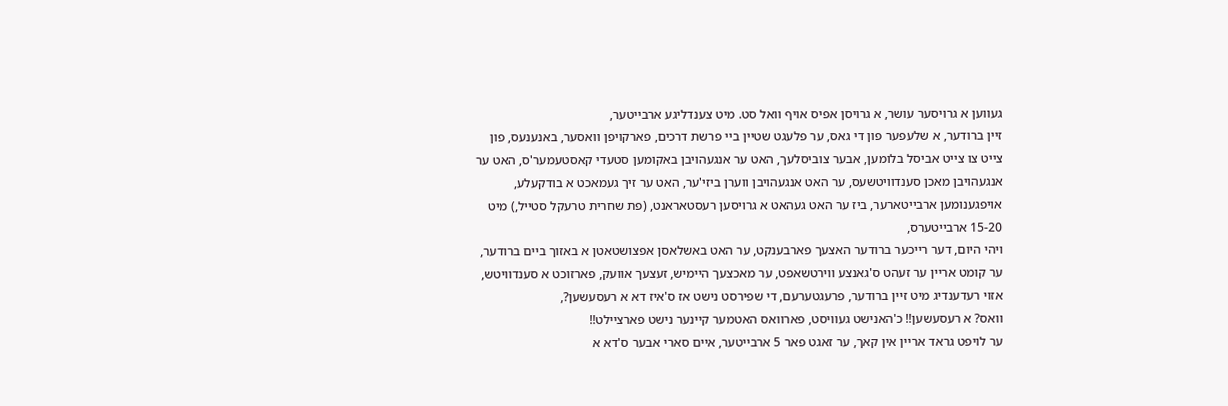געווען א גרויסער עושר, א גרויסן אפיס אויף וואל סט. מיט צענדליגע ארבייטער,
זיין ברודער, א שלעפער פון די גאס, ער פלעגט שטיין ביי פרשת דרכים, פארקויפן וואסער, באנענעס, פון צייט צו צייט אביסל בלומען, אבער צוביסלעך, האט ער אנגעהויבן באקומען סטעדי קאסטעמער'ס, האט ער אנגעהויבן מאכן סענדוויטשעס, ער האט אנגעהויבן ווערן ביזי'ער, האט ער זיך געמאכט א בודקעלע, אויפגענומען ארבייטארער, ביז ער האט געהאט א גרויסען רעסטאראנט, (פת שחרית טרעקל סטייל,) מיט 15-20 ארבייטערס,
ויהי היום, דער רייכער ברודער האצעך פארבענקט, ער האט באשלאסן אפצושטאטן א באזוך ביים ברודער, ער קומט אריין ער זעהט ס'גאנצע ווירטשאפט, ער מאכצעך היימיש, זעצעך אוועק, פארזוכט א סענדוויטש,
אזוי רעדענדיג מיט זיין ברודער, פרעגטערעם, די שפירסט נישט אז ס'איז דא א רעסעשען?,
וואס? א רעסעשען!! כ'האנישט געוויסט, פארוואס האטמער קיינער נישט פארציילט!!
ער לויפט גראד אריין אין קאך, ער זאגט פאר 5 ארבייטער, איים סארי אבער ס'דא א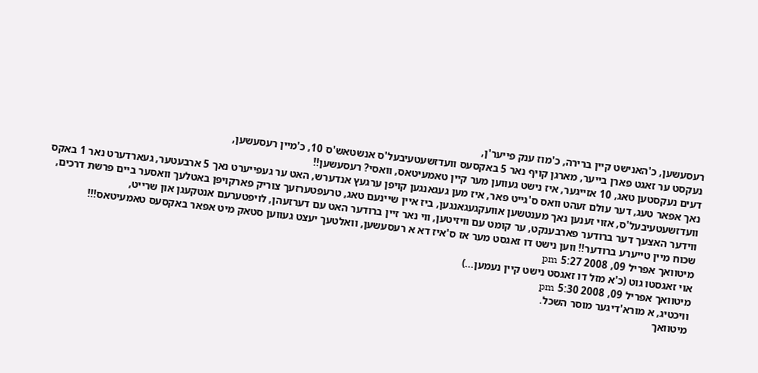רעסעשען, כ'האנישט קיין ברירה, כ'מוז ענק פייער'ן,
נעקסט ער זאגט פארן בייער, מארגן קויף נאר 5 באקסעס וועדזשעטעיבעל'ס אנשטאש'ס 10, כ'מיין רעסעשען,
דעים נעקסטען טאג, 10 אזייגער, איז נישט געווען מער קיין טאמעיטאס, וואסי? רעסעשען!!
נאך אפאר טעג, דער עולם זעהט וואס ס'גייט פאר, איז מען געגאנגען קויפן ערגעץ אנדערש, האט ער געפייערט נאך 5 ארבעטער, געארדערט נאר 1 באקס וועדזשעטעיבעל'ס, אזוי זענען נאך מענטשען אוועקגעגאנגען, ביז איין שיינעם טאג, טרעפטערזעך צוריק פארקויפן באטלעך וואסער ביים פרשת דרכים,
ווידער האצעך דער ברודער פארבענקט, ער קומט עם וויזיטען, ווי נאר זיין ברודער האט עם דערזעהן, לויפטערעם אנטקעגן און שרייט,
שכוח מיין טייערע ברודער!! ווען נישט דו זאגסט מער אז ס'איז דא א רעסעשען, וואלטעך יעצט געווען סטאק מיט אפאר באקסעס טאמעיטאס!!!
מיטוואך אפריל 09, 2008 5:27 pm
אוי זאגסטו גוט (כ'א מזל דו זאגסט נישט קיין נעמען...)
מיטוואך אפריל 09, 2008 5:30 pm
וויכטיג, א מורא'דיגער מוסר השכל.
מיטוואך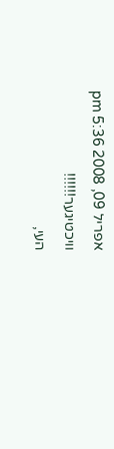אפריל 09, 2008 5:36 pm
וויכטיגער!!!!!!
העי,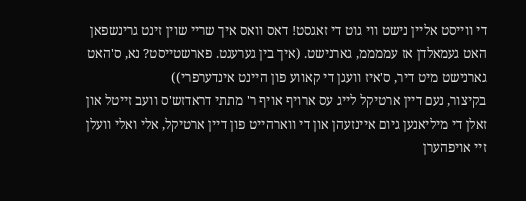די ווייסט אליין נישט ווי גוט די זאגסט! דאס וואס איך שריי שוין זינט גרינשפאן האט געמאלדן אז עממממ, גארנישט. (איך בין גערעגט. פארשטייסט? נא, ס'האט גארנישט מיט דיר, ס'איז וועגן די קאווע פון היינט אינדערפרי))
בקיצור, נעם דיין ארטיקל לייג עס ארויף אויף ר' מתתי דראדזש'ס וועב זייטל און זאלן די מיליאנען גיום איינזעהן און די ווארהייט פון דיין ארטיקל, אלי ואלי וועלן זיי אויפהערן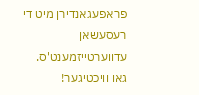פראפעגאנדירן מיט די רעסעשאן עדווערטייזמענט'ס.
גאו וויכטיגער!